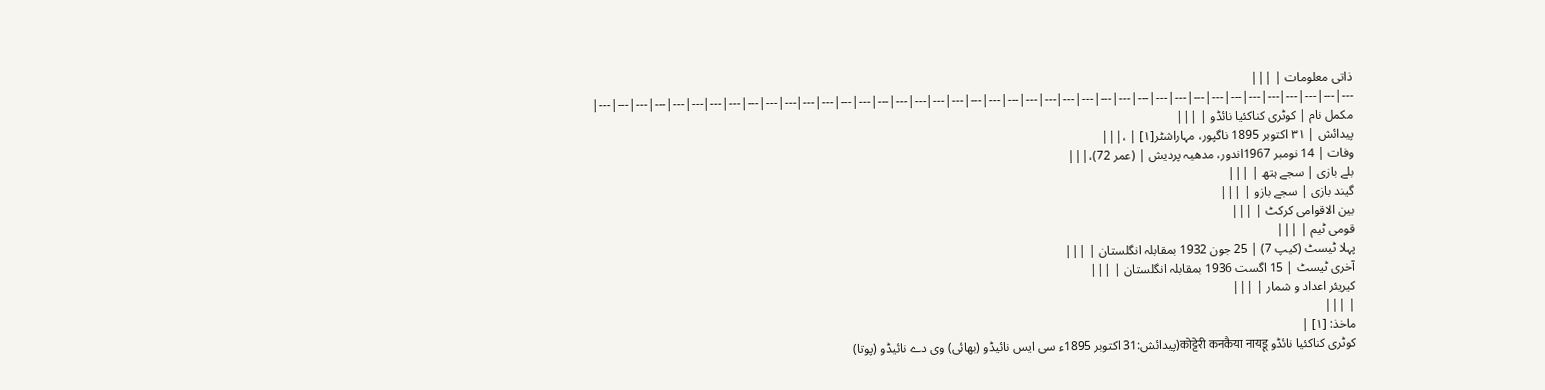ذاتی معلومات | |||
---|---|---|---|---|---|---|---|---|---|---|---|---|---|---|---|---|---|---|---|---|---|---|---|---|---|---|---|---|---|---|---|---|---|---|---|---|---|---|---|---|
مکمل نام | کوٹری کناکئیا نائڈو | |||
پیدائش | ۳۱ اکتوبر 1895 ناگپور، مہاراشٹر[۱] | ،|||
وفات | 14 نومبر 1967اندور، مدھیہ پردیش | (عمر 72)،|||
بلے بازی | سجے ہتھ | |||
گیند بازی | سجے بازو | |||
بین الاقوامی کرکٹ | |||
قومی ٹیم | |||
پہلا ٹیسٹ (کیپ 7) | 25 جون 1932 بمقابلہ انگلستان | |||
آخری ٹیسٹ | 15 اگست 1936 بمقابلہ انگلستان | |||
کیریئر اعداد و شمار | |||
| |||
ماخذ: [۱] |
کوٹری کناکئیا نائڈو कोट्टेरी कनकैया नायडू(پیدائش:31 اکتوبر 1895ء سی ایس نائیڈو (بھائی) وی دے نائیڈو (پوتا)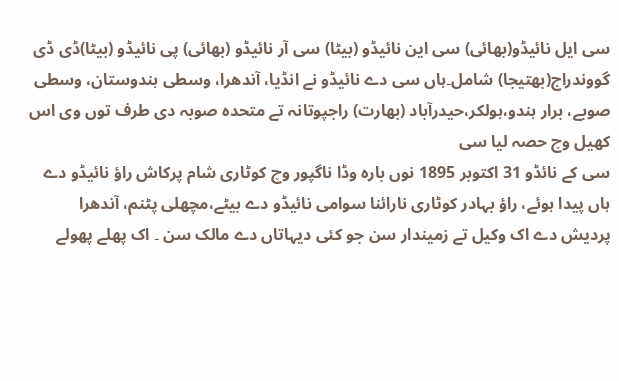سی ایل نائیڈو(بھائی) سی این نائیڈو (بیٹا) سی آر نائیڈو (بھائی) پی نائیڈو (بیٹا)ڈی ڈی گووندراج(بھتیجا) شامل۔ہاں سی دے نائیڈو نے انڈیا، آندھرا، وسطی ہندوستان، وسطی صوبے، برار ہندو،ہولکر،حیدرآباد (بھارت) راجپوتانہ تے متحدہ صوبہ دی طرف توں وی اس کھیل وچ حصہ لیا سی
سی کے نائڈو 31 اکتوبر 1895 نوں بارہ وڈا ناگپور وچ کوٹاری شام پرکاش راؤ نائیڈو دے ہاں پیدا ہوئے، راؤ بہادر کوٹاری نارائنا سوامی نائیڈو دے بیٹے،مچھلی پٹنم، آندھرا پردیش دے اک وکیل تے زمیندار سن جو کئی دیہاتاں دے مالک سن ۔ اک پھلے پھولے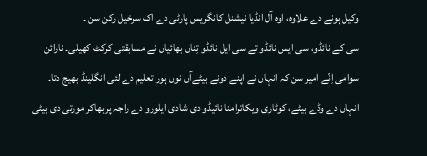وکیل ہونے دے علاوہ، اوہ آل انڈیا نیشنل کانگریس پارٹی دے اک سرخیل رکن سن ۔
سی کے نائڈو، سی ایس نائڈو تے سی ایل نائڈو تِناں بھائیاں نے مسابقتی کرکٹ کھیلی۔ نارائن سوامی اِنّے امیر سن کہ انہاں نے اپنے دونے بیٹےآں نوں ہور تعلیم دے لئی انگلینڈ بھیج دتا۔ انہاں دے وڈے بیٹے، کوٹاری ویکاترامنا نائیڈو دی شادی ایلورو دے راجہ پربھاکر مورتی دی بیٹی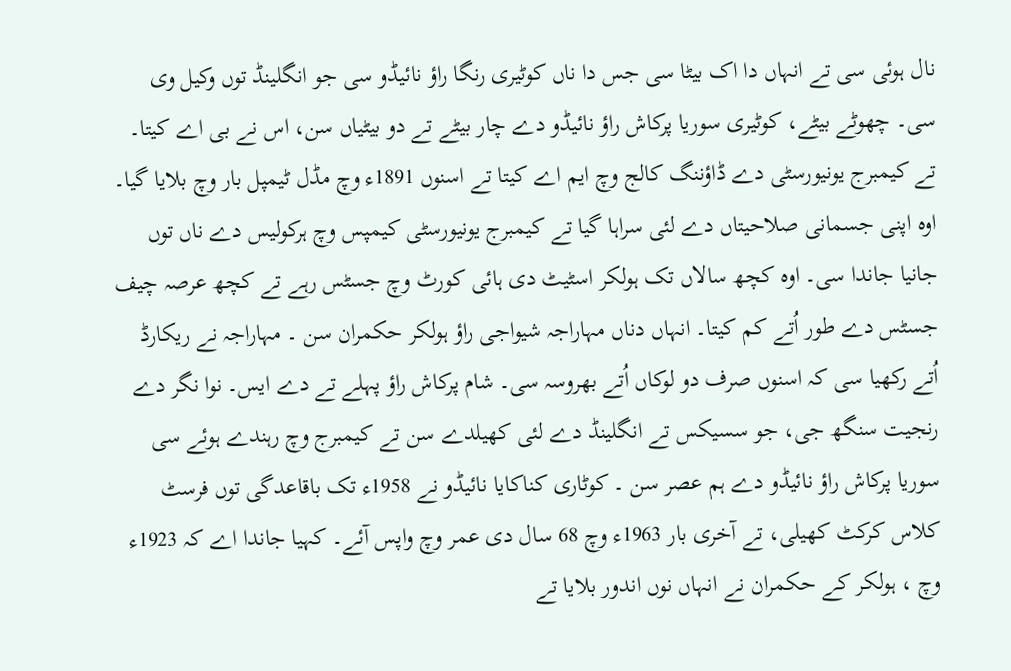نال ہوئی سی تے انہاں دا اک بیٹا سی جس دا ناں کوٹیری رنگا راؤ نائیڈو سی جو انگلینڈ توں وکیل وی سی۔ چھوٹے بیٹے، کوٹیری سوریا پرکاش راؤ نائیڈو دے چار بیٹے تے دو بیٹیاں سن، اس نے بی اے کيتا۔ تے کیمبرج یونیورسٹی دے ڈاؤننگ کالج وچ ایم اے کيتا تے اسنوں 1891ء وچ مڈل ٹیمپل بار وچ بلايا گیا۔ اوہ اپنی جسمانی صلاحیتاں دے لئی سراہا گیا تے کیمبرج یونیورسٹی کیمپس وچ ہرکولیس دے ناں توں جانیا جاندا سی۔ اوہ کچھ سالاں تک ہولکر اسٹیٹ دی ہائی کورٹ وچ جسٹس رہے تے کچھ عرصہ چیف جسٹس دے طور اُتے کم کيتا۔ انہاں دناں مہاراجہ شیواجی راؤ ہولکر حکمران سن ۔ مہاراجہ نے ریکارڈ اُتے رکھیا سی کہ اسنوں صرف دو لوکاں اُتے بھروسہ سی۔ شام پرکاش راؤ پہلے تے دے ایس۔ نوا نگر دے رنجیت سنگھ جی، جو سسیکس تے انگلینڈ دے لئی کھیلدے سن تے کیمبرج وچ رہندے ہوئے سی سوریا پرکاش راؤ نائیڈو دے ہم عصر سن ۔ کوٹاری کناکایا نائیڈو نے 1958ء تک باقاعدگی توں فرسٹ کلاس کرکٹ کھیلی، تے آخری بار 1963ء وچ 68 سال دی عمر وچ واپس آئے۔ کہیا جاندا اے کہ 1923ء وچ ، ہولکر کے حکمران نے انہاں نوں اندور بلايا تے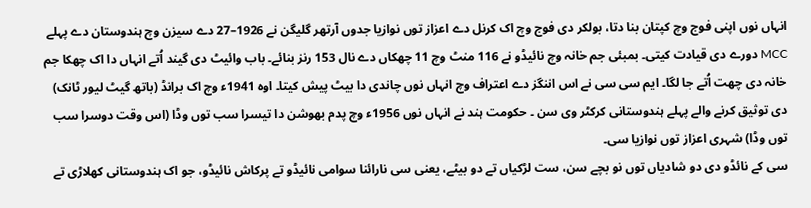انہاں نوں اپنی فوج وچ کپتان بنا دتا، بولکر دی فوج وچ اک کرنل دے اعزاز توں نوازیا جدوں آرتھر گلیگن نے 1926–27 دے سیزن وچ ہندوستان دے پہلے MCC دورے دی قیادت کيتی۔ بمبئی جم خانہ وچ نائیڈو نے 116 منٹ وچ 11 چھکاں دے نال 153 رنز بنائے۔ باب وائیٹ دی گیند اُتے انہاں دا اک چھکا جم خانہ دی چھت اُتے جا لگا۔ ایم سی سی نے اس اننگز دے اعتراف وچ انہاں نوں چاندی دا بیٹ پیش کيتا۔ اوہ 1941ء وچ اک برانڈ (باتھ گیٹ لیور ٹانک) دی توثیق کرنے والے پہلے ہندوستانی کرکٹر وی سن ۔ حکومت ہند نے انہاں نوں 1956ء وچ پدم بھوشن دا تیسرا سب توں وڈا (اس وقت دوسرا سب توں وڈا) شہری اعزاز توں نوازیا سی۔
سی کے نائڈو دی دو شادیاں توں نو بچے سن، ست لڑکیاں تے دو بیٹے، یعنی سی نارائنا سوامی نائیڈو تے پرکاش نائیڈو، جو اک ہندوستانی کھلاڑی تے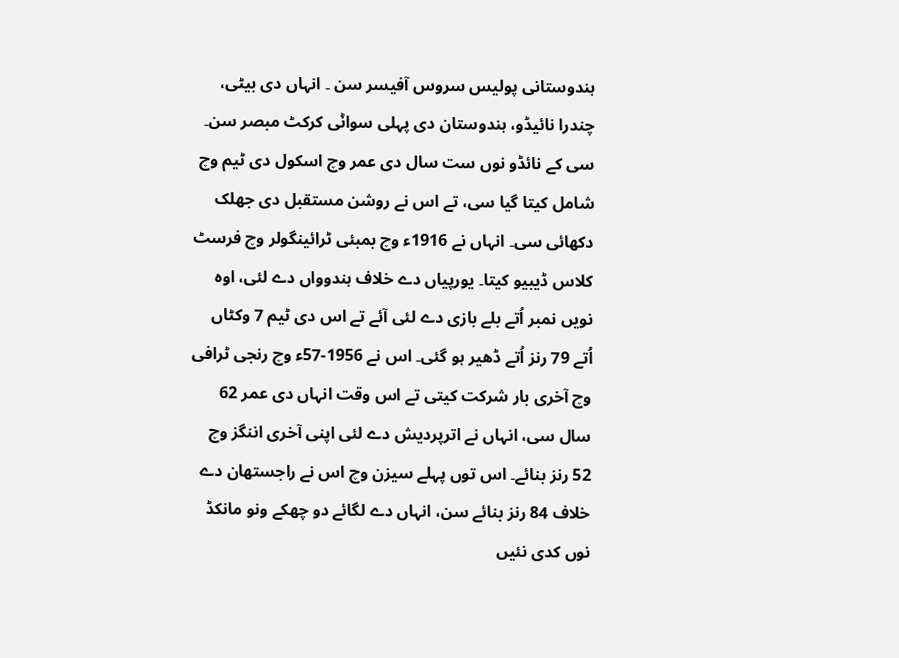ہندوستانی پولیس سروس آفیسر سن ۔ انہاں دی بیٹی، چندرا نائیڈو، ہندوستان دی پہلی سواݨی کرکٹ مبصر سن۔
سی کے نائڈو نوں ست سال دی عمر وچ اسکول دی ٹیم وچ شامل کيتا گیا سی، تے اس نے روشن مستقبل دی جھلک دکھائی سی۔ انہاں نے 1916ء وچ بمبئی ٹرائینگولر وچ فرسٹ کلاس ڈیبیو کيتا۔ یورپیاں دے خلاف ہندوواں دے لئی، اوہ نويں نمبر اُتے بلے بازی دے لئی آئے تے اس دی ٹیم 7 وکٹاں اُتے 79 رنز اُتے ڈھیر ہو گئی۔ اس نے 1956-57ء وچ رنجی ٹرافی وچ آخری بار شرکت کيتی تے اس وقت انہاں دی عمر 62 سال سی، انہاں نے اترپردیش دے لئی اپنی آخری اننگز وچ 52 رنز بنائے۔ اس توں پہلے سیزن وچ اس نے راجستھان دے خلاف 84 رنز بنائے سن، انہاں دے لگائے دو چھکے ونو مانکڈ نوں کدی نئيں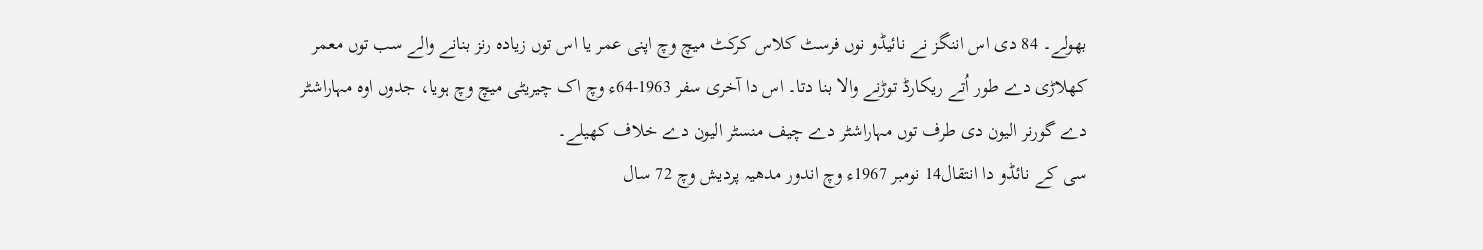بھولے۔ 84 دی اس اننگز نے نائیڈو نوں فرسٹ کلاس کرکٹ میچ وچ اپنی عمر یا اس توں زیادہ رنز بنانے والے سب توں معمر کھلاڑی دے طور اُتے ریکارڈ توڑنے والا بنا دتا۔ اس دا آخری سفر 1963-64ء وچ اک چیریٹی میچ وچ ہويا، جدوں اوہ مہاراشٹر دے گورنر الیون دی طرف توں مہاراشٹر دے چیف منسٹر الیون دے خلاف کھیلے۔
سی کے نائڈو دا انتقال14 نومبر 1967ء وچ اندور مدھیہ پردیش وچ 72 سال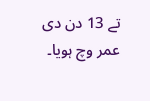تے 13 دن دی عمر وچ ہويا۔